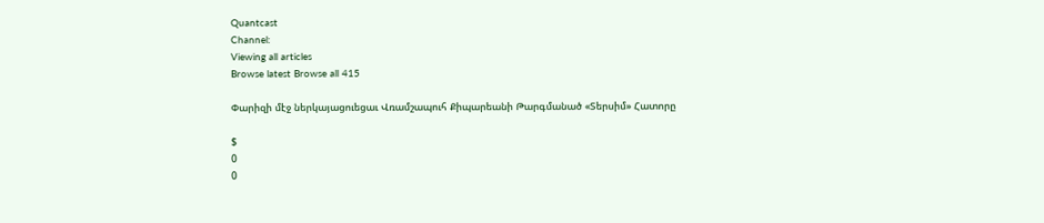Quantcast
Channel:
Viewing all articles
Browse latest Browse all 415

Փարիզի մէջ ներկայացուեցաւ Վռամշապուհ Քիպարեանի Թարգմանած «Տերսիմ» Հատորը

$
0
0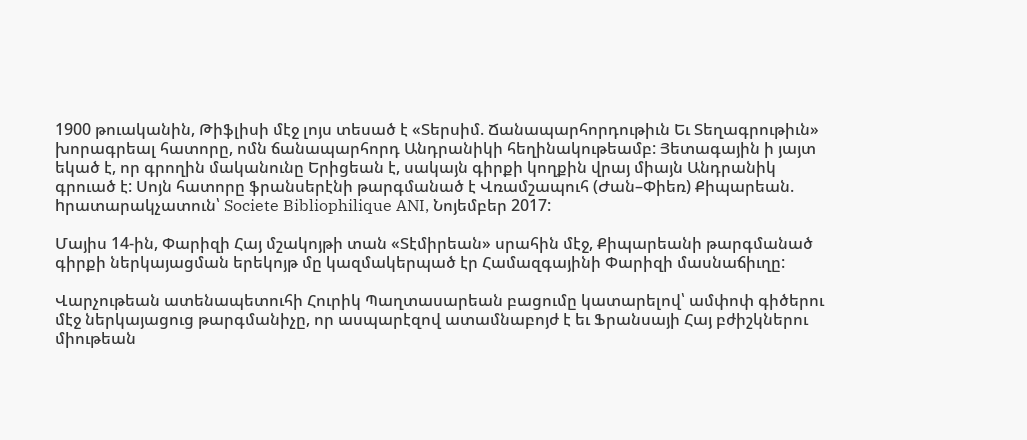1900 թուականին, Թիֆլիսի մէջ լոյս տեսած է «Տերսիմ. Ճանապարհորդութիւն Եւ Տեղագրութիւն» խորագրեալ հատորը, ոմն ճանապարհորդ Անդրանիկի հեղինակութեամբ: Յետագային ի յայտ եկած է, որ գրողին մականունը Երիցեան է, սակայն գիրքի կողքին վրայ միայն Անդրանիկ գրուած է: Սոյն հատորը ֆրանսերէնի թարգմանած է Վռամշապուհ (Ժան–Փիեռ) Քիպարեան. hրատարակչատուն՝ Societe Bibliophilique ANI, Նոյեմբեր 2017:

Մայիս 14-ին, Փարիզի Հայ մշակոյթի տան «Տէմիրեան» սրահին մէջ, Քիպարեանի թարգմանած գիրքի ներկայացման երեկոյթ մը կազմակերպած էր Համազգայինի Փարիզի մասնաճիւղը:

Վարչութեան ատենապետուհի Հուրիկ Պաղտասարեան բացումը կատարելով՝ ամփոփ գիծերու մէջ ներկայացուց թարգմանիչը, որ ասպարէզով ատամնաբոյժ է եւ Ֆրանսայի Հայ բժիշկներու միութեան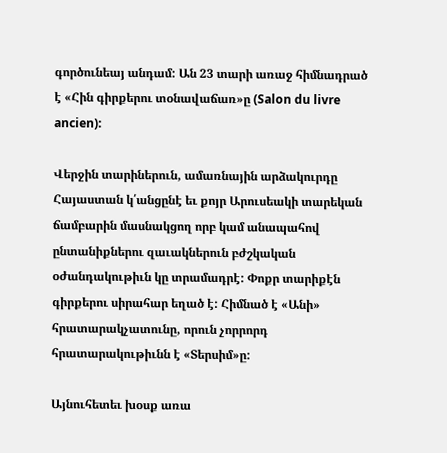գործունեայ անդամ: Ան 23 տարի առաջ հիմնադրած է «Հին գիրքերու տօնավաճառ»ը (Salon du livre ancien):

Վերջին տարիներուն, ամառնային արձակուրդը Հայաստան կ՛անցընէ եւ քոյր Արուսեակի տարեկան ճամբարին մասնակցող որբ կամ անապահով ընտանիքներու զաւակներուն բժշկական օժանդակութիւն կը տրամադրէ: Փոքր տարիքէն գիրքերու սիրահար եղած է: Հիմնած է «Անի» հրատարակչատունը, որուն չորրորդ հրատարակութիւնն է «Տերսիմ»ը:

Այնուհետեւ խօսք առա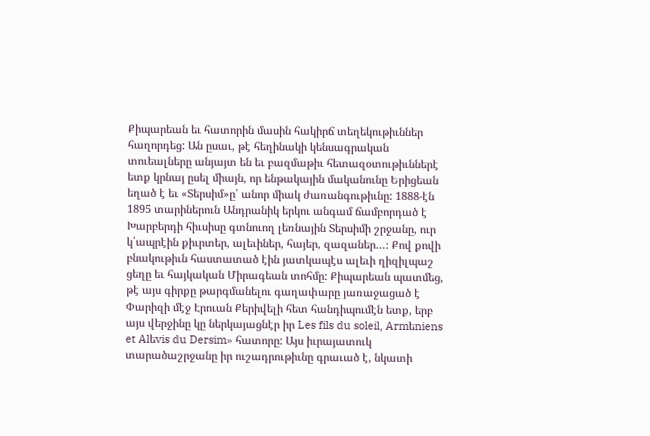Քիպարեան եւ հատորին մասին հակիրճ տեղեկութիւններ հաղորդեց: Ան ըսաւ, թէ հեղինակի կենսագրական տուեալները անյայտ են եւ բազմաթիւ հետազօտութիւններէ ետք կրնայ ըսել միայն, որ ենթակային մականունը Երիցեան եղած է եւ «Տերսիմ»ը՝ անոր միակ ժառանգութիւնը: 1888-էն 1895 տարիներուն Անդրանիկ երկու անգամ ճամբորդած է Խարբերդի հիւսիսը գտնուող լեռնային Տերսիմի շրջանը, ուր կ՛ապրէին քիւրտեր, ալեւիներ, հայեր, զազաներ…։ Քով քովի բնակութիւն հաստատած էին յատկապէս ալեւի ղիզիլպաշ ցեղը եւ հայկական Միրագեան տոհմը: Քիպարեան պատմեց, թէ այս գիրքը թարգմանելու գաղափարը յառաջացած է Փարիզի մէջ Էրուան Քերիվելի հետ հանդիպումէն ետք, երբ այս վերջինը կը ներկայացնէր իր Les fils du soleil, Armեniens et Alեvis du Dersim» հատորը: Այս իւրայատուկ տարածաշրջանը իր ուշադրութիւնը գրաւած է, նկատի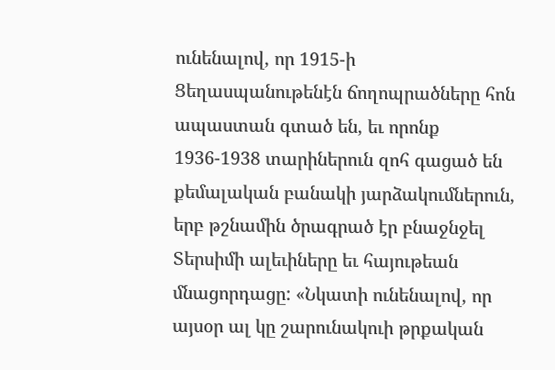ունենալով, որ 1915-ի Ցեղասպանութենէն ճողոպրածները հոն ապաստան գտած են, եւ որոնք 1936-1938 տարիներուն զոհ գացած են քեմալական բանակի յարձակումներուն, երբ թշնամին ծրագրած էր բնաջնջել Տերսիմի ալեւիները եւ հայութեան մնացորդացը: «Նկատի ունենալով, որ այսօր ալ կը շարունակուի թրքական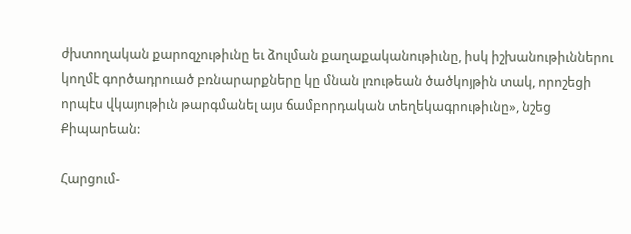ժխտողական քարոզչութիւնը եւ ձուլման քաղաքականութիւնը, իսկ իշխանութիւններու կողմէ գործադրուած բռնարարքները կը մնան լռութեան ծածկոյթին տակ, որոշեցի որպէս վկայութիւն թարգմանել այս ճամբորդական տեղեկագրութիւնը», նշեց Քիպարեան:

Հարցում-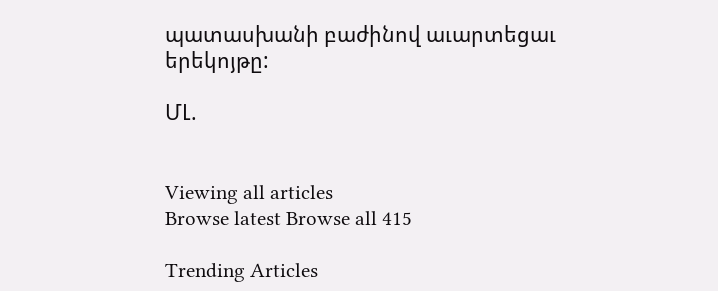պատասխանի բաժինով աւարտեցաւ երեկոյթը:

ՄԼ.


Viewing all articles
Browse latest Browse all 415

Trending Articles